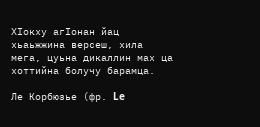ХӀокху агӀонан йац хьаьжжина версеш, хила мега, цуьна дикаллин мах ца хоттийна болучу барамца.

Ле Корбюзье (фр. Le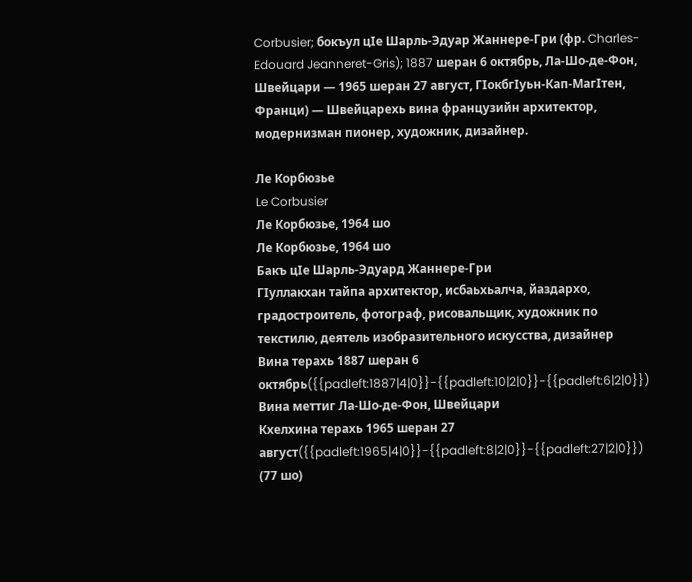Corbusier; бокъул цӀе Шарль-Эдуар Жаннере-Гри (фр. Charles-Edouard Jeanneret-Gris); 1887 шеран 6 октябрь, Ла-Шо-де-Фон, Швейцари — 1965 шеран 27 август, ГӀокбгӀуьн-Кап-МагӀтен, Франци) — Швейцарехь вина французийн архитектор, модернизман пионер, художник, дизайнер.

Ле Корбюзье
Le Corbusier
Ле Корбюзье, 1964 шо
Ле Корбюзье, 1964 шо
Бакъ цӀе Шарль-Эдуард Жаннере-Гри
ГӀуллакхан тайпа архитектор, исбаьхьалча, йаздархо, градостроитель, фотограф, рисовальщик, художник по текстилю, деятель изобразительного искусства, дизайнер
Вина терахь 1887 шеран 6 октябрь({{padleft:1887|4|0}}-{{padleft:10|2|0}}-{{padleft:6|2|0}})
Вина меттиг Ла-Шо-де-Фон, Швейцари
Кхелхина терахь 1965 шеран 27 август({{padleft:1965|4|0}}-{{padleft:8|2|0}}-{{padleft:27|2|0}}) (77 шо)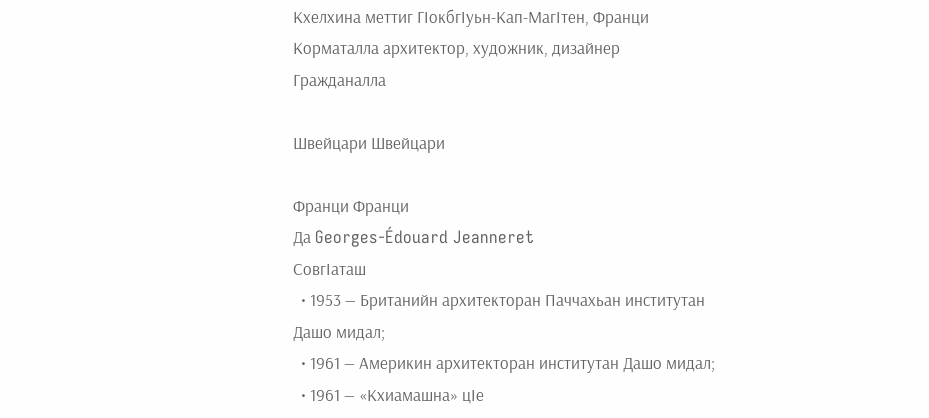Кхелхина меттиг ГӀокбгӀуьн-Кап-МагӀтен, Франци
Корматалла архитектор, художник, дизайнер
Гражданалла

Швейцари Швейцари

Франци Франци
Да Georges-Édouard Jeanneret
СовгӀаташ
  • 1953 — Британийн архитекторан Паччахьан институтан Дашо мидал;
  • 1961 — Америкин архитекторан институтан Дашо мидал;
  • 1961 — «Кхиамашна» цӀе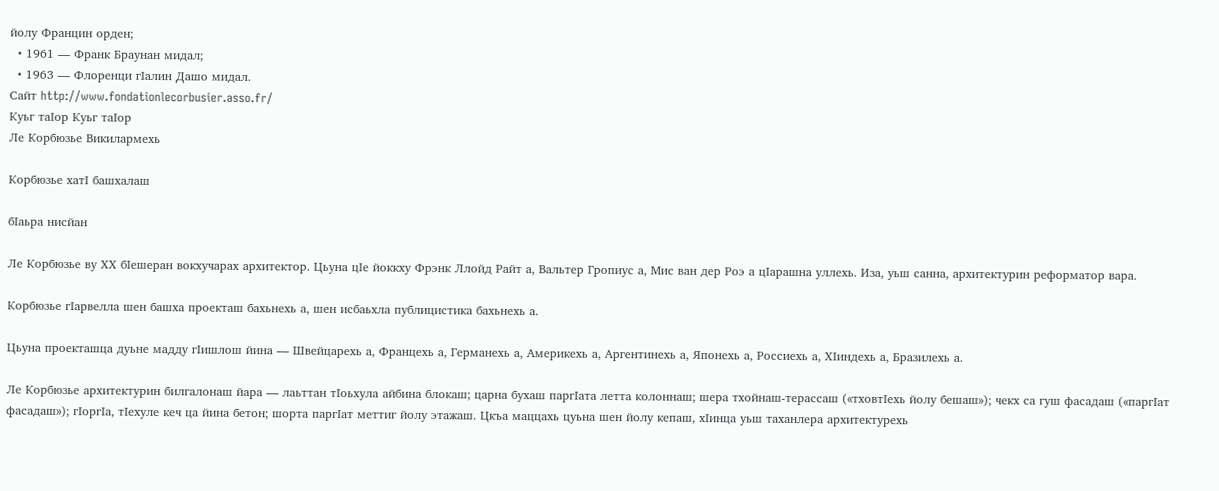йолу Францин орден;
  • 1961 — Франк Браунан мидал;
  • 1963 — Флоренци гӀалин Дашо мидал.
Сайт http://www.fondationlecorbusier.asso.fr/
Куьг таӀор Куьг таӀор
Ле Корбюзье Викилармехь

Корбюзье хатӀ башхалаш

бӀаьра нисйан

Ле Корбюзье ву ХХ бӀешеран вокхучарах архитектор. Цьуна цӀе йоккху Фрэнк Ллойд Райт а, Вальтер Гропиус а, Мис ван дер Роэ а цӀарашна уллехь. Иза, уьш санна, архитектурин реформатор вара.

Корбюзье гӀарвелла шен башха проекташ бахьнехь а, шен исбаьхла публицистика бахьнехь а.

Цьуна проекташца дуьне мадду гӀишлош йина — Швейцарехь а, Францехь а, Германехь а, Америкехь а, Аргентинехь а, Японехь а, Россиехь а, ХӀиндехь а, Бразилехь а.

Ле Корбюзье архитектурин билгалонаш йара — лаьттан тӀоьхула айбина блокаш; царна бухаш паргӀата летта колоннаш; шера тхойнаш-терассаш («тховтӀехь йолу бешаш»); чекх са гуш фасадаш («паргӀат фасадаш»); гӀоргӀа, тӀехуле кеч ца йина бетон; шорта паргӀат меттиг йолу этажаш. Цкъа маццахь цуьна шен йолу кепаш, хӀинца уьш таханлера архитектурехь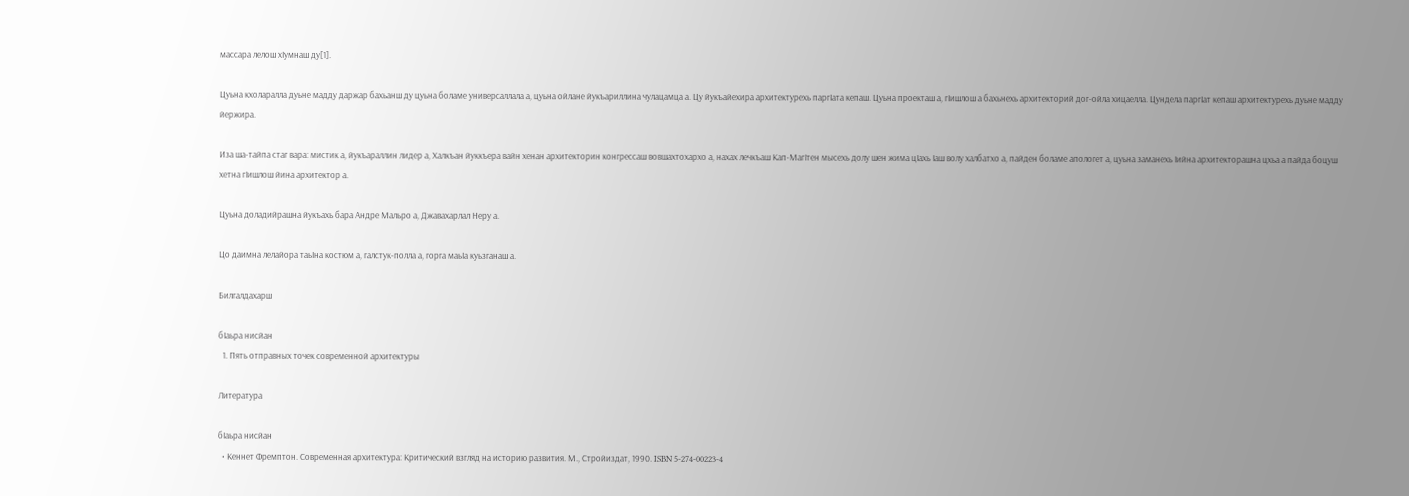массара лелош хӀумнаш ду[1].

Цуьна кхоларалла дуьне мадду даржар бахьанш ду цуьна боламе универсаллала а, цуьна ойлане йукъариллина чулацамца а. Цу йукъайехира архитектурехь паргӀата кепаш. Цуьна проекташ а, гӀишлош а бахьнехь архитекторий дог-ойла хицаелла. Цундела паргӀат кепаш архитектурехь дуьне мадду йержира.

Иза ша-тайпа стаг вара: мистик а, йукъараллин лидер а, Халкъан йуккъера вайн хенан архитекторин конгрессаш вовшахтохархо а, нахах лечкъаш Кап-МагӀтен мысехь долу шен жима цӀахь Ӏаш волу халбатхо а, пайден боламе апологет а, цуьна заманехь Ӏийна архитекторашна цхьа а пайда боцуш хетна гӀишлош йина архитектор а.

Цуьна доладийрашна йукъахь бара Андре Мальро а, Джавахарлал Неру а.

Цо даимна лелайора таьӀна костюм а, галстук-полла а, горга маьӀа куьзганаш а.

Билгалдахарш

бӀаьра нисйан
  1. Пять отправных точек современной архитектуры

Литература

бӀаьра нисйан
  • Кеннет Фремптон. Современная архитектура: Критический взгляд на историю развития. М., Стройиздат, 1990. ISBN 5-274-00223-4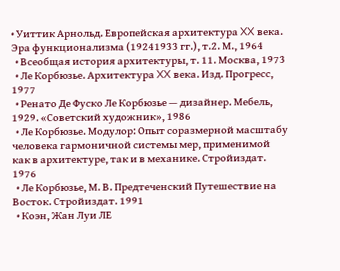• Уиттик Арнольд. Европейская архитектура XX века. Эра функционализма (19241933 гг.), т.2. М., 1964
  • Всеобщая история архитектуры, т. 11. Москва, 1973
  • Ле Корбюзье. Архитектура XX века. Изд. Прогресс, 1977
  • Ренато Де Фуско Ле Корбюзье — дизайнер. Мебель, 1929. «Советский художник», 1986
  • Ле Корбюзье. Модулор: Опыт соразмерной масштабу человека гармоничной системы мер, применимой как в архитектуре, так и в механике. Стройиздат. 1976
  • Ле Корбюзье, М. В. Предтеченский Путешествие на Восток. Стройиздат. 1991
  • Коэн, Жан Луи ЛЕ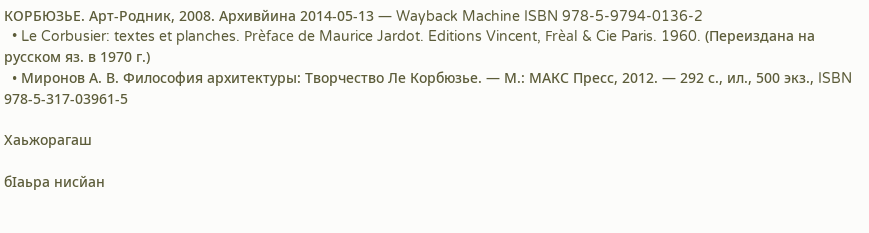КОРБЮЗЬЕ. Арт-Родник, 2008. Архивйина 2014-05-13 — Wayback Machine ISBN 978-5-9794-0136-2
  • Le Corbusier: textes et planches. Prèface de Maurice Jardot. Editions Vincent, Frèal & Cie Paris. 1960. (Переиздана на русском яз. в 1970 г.)
  • Миронов А. В. Философия архитектуры: Творчество Ле Корбюзье. — М.: МАКС Пресс, 2012. — 292 с., ил., 500 экз., ISBN 978-5-317-03961-5

Хаьжорагаш

бӀаьра нисйан